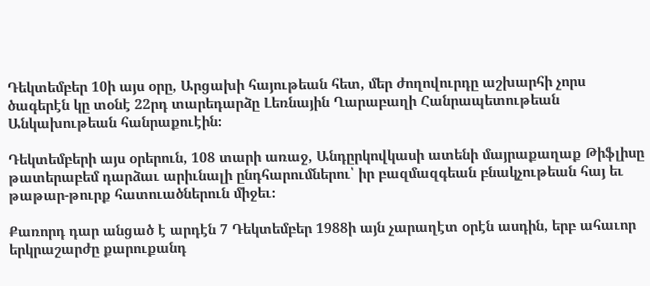Դեկտեմբեր 10ի այս օրը, Արցախի հայութեան հետ, մեր ժողովուրդը աշխարհի չորս ծագերէն կը տօնէ 22րդ տարեդարձը Լեռնային Ղարաբաղի Հանրապետութեան Անկախութեան հանրաքուէին։

Դեկտեմբերի այս օրերուն, 108 տարի առաջ, Անդըրկովկասի ատենի մայրաքաղաք Թիֆլիսը թատերաբեմ դարձաւ արիւնալի ընդհարումներու՝ իր բազմազգեան բնակչութեան հայ եւ թաթար-թուրք հատուածներուն միջեւ։

Քառորդ դար անցած է արդէն 7 Դեկտեմբեր 1988ի այն չարաղէտ օրէն ասդին, երբ ահաւոր երկրաշարժը քարուքանդ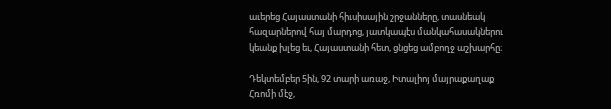աւերեց Հայաստանի հիւսիսային շրջանները, տասնեակ հազարներով հայ մարդոց, յատկապէս մանկահասակներու կեանք խլեց եւ, Հայաստանի հետ, ցնցեց ամբողջ աշխարհը։

Դեկտեմբեր 5ին, 92 տարի առաջ, Իտալիոյ մայրաքաղաք Հռոմի մէջ,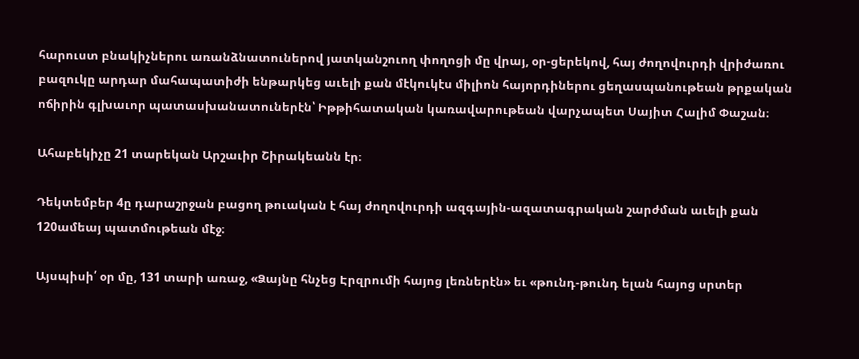հարուստ բնակիչներու առանձնատուներով յատկանշուող փողոցի մը վրայ, օր-ցերեկով, հայ ժողովուրդի վրիժառու բազուկը արդար մահապատիժի ենթարկեց աւելի քան մէկուկէս միլիոն հայորդիներու ցեղասպանութեան թրքական ոճիրին գլխաւոր պատասխանատուներէն՝ Իթթիհատական կառավարութեան վարչապետ Սայիտ Հալիմ Փաշան։

Ահաբեկիչը 21 տարեկան Արշաւիր Շիրակեանն էր։

Դեկտեմբեր 4ը դարաշրջան բացող թուական է հայ ժողովուրդի ազգային-ազատագրական շարժման աւելի քան 120ամեայ պատմութեան մէջ։

Այսպիսի՛ օր մը, 131 տարի առաջ, «Ձայնը հնչեց Էրզրումի հայոց լեռներէն» եւ «թունդ-թունդ ելան հայոց սրտեր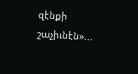զէնքի շաչիւնէն»...